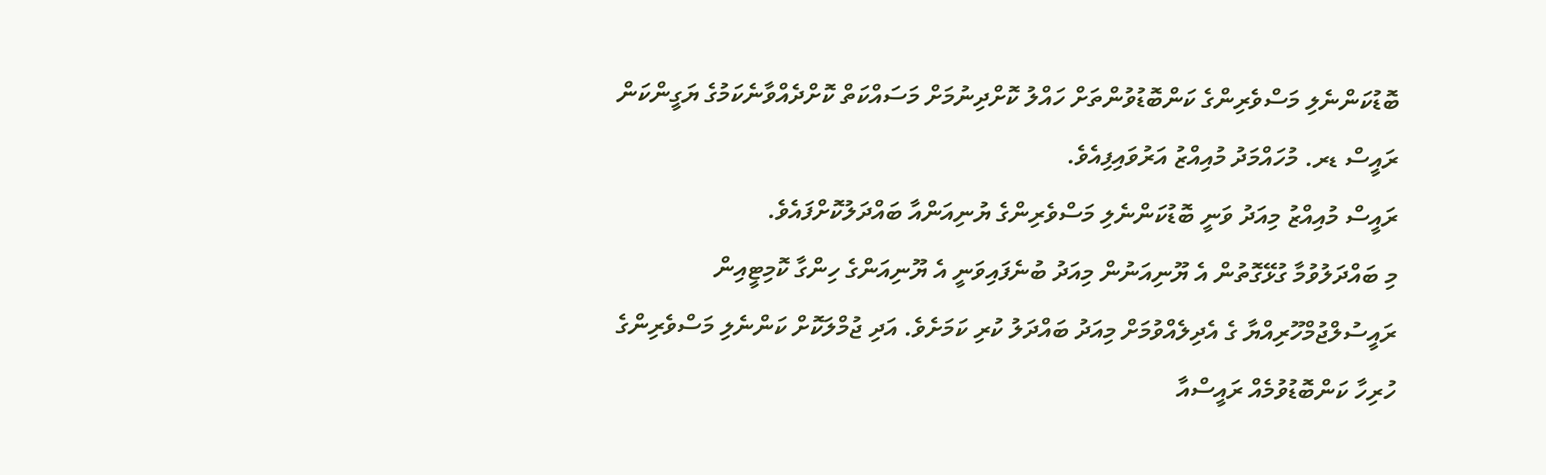ބޮޑުކަންނެލި މަސްވެރިންގެ ކަންބޮޑުވުންތަށް ހައްލު ކޮށްދިނުމަށް މަސައްކަތް ކޮށްދެއްވާނެކަމުގެ ޔަގީންކަން ރައީސް ޑރ. މުހައްމަދު މުއިއްޒު އަރުވައިފިއެވެ.
ރައީސް މުއިއްޒު މިއަދު ވަނީ ބޮޑުކަންނެލި މަސްވެރިންގެ ޔުނިއަންއާ ބައްދަލުކޮށްފައެވެ.
މި ބައްދަލުވުމާ ގުޅޭގޮތުން އެ ޔޫނިއަނުން މިއަދު ބުނެފައިވަނީ އެ ޔޫނިއަންގެ ހިންގާ ކޮމިޓީއިން ރައީސުލްޖުމްހޫރިއްޔާ ގެ އެދިލެއްވުމަށް މިއަދު ބައްދަލު ކުރި ކަމަށެވެ. އަދި ޖުމްލަކޮށް ކަންނެލި މަސްވެރިންގެ ހުރިހާ ކަންބޮޑުވުމެއް ރައީސްއާ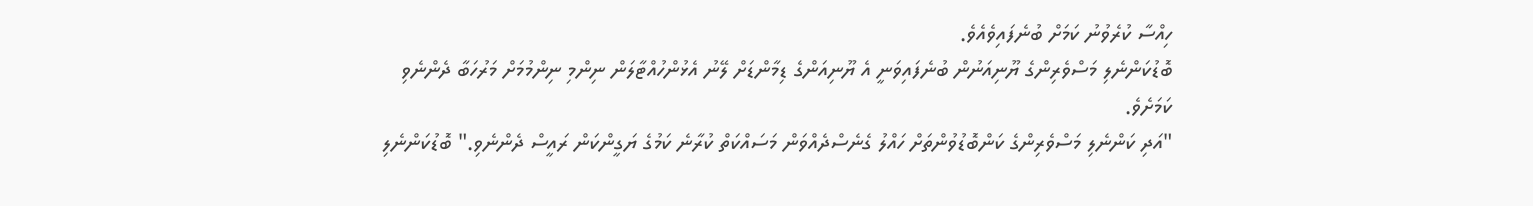ހިއްސާ ކުރެވުނު ކަމަށް ބުނެފައިވެއެވެ.
ބޮޑުކަންނެލި މަސްވެރިންގެ ޔޫނިއަނުން ބުނެފައިވަނީ އެ ޔޫނިއަންގެ ޑިމާންޑަށް ލޭނު އެޅުންހުއްޓާލަން ނިންމި ނިންމުމަށް މަރުހަބާ ދެންނެވި ކަމަށެވެ.
"އަދި ކަންނެލި މަސްވެރިންގެ ކަންބޮޑުވުންތަށް ހައްލު ގެނެސްދެއްވަން މަސައްކަތް ކުރާނެ ކަމުގެ ޔަގީންކަން ރައީސް ދެންނެވި." ބޮޑުކަންނެލި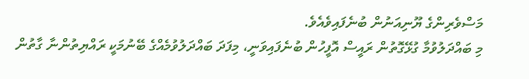މަސްވެރިންގެ ޔޫނިއަނުން ބުނެފައިވެއެވެ.
މި ބައްދަލުވުމާ ގުޅޭގޮތުން ރައީސް އޮފީހުން ބުނެފައިވަނީ، މިފަދަ ބައްދަލުވުމެއްގެ ބޭނުމަކީ ރައްޔިތުންނާ ގާތުން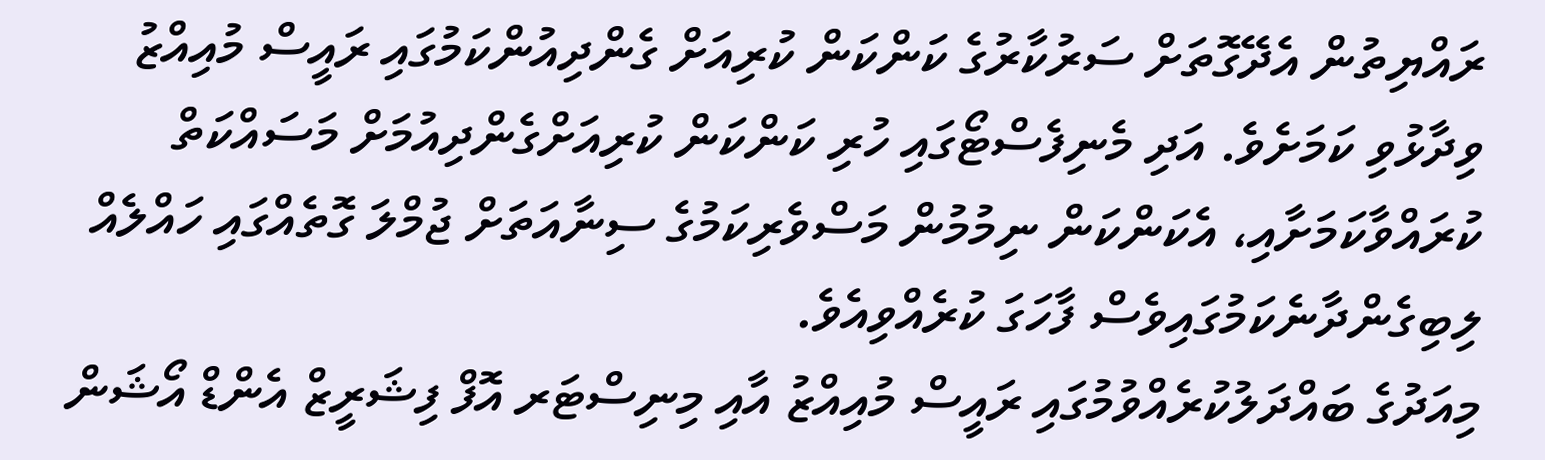ރައްޔިތުން އެދޭގޮތަށް ސަރުކާރުގެ ކަންކަން ކުރިއަށް ގެންދިއުންކަމުގައި ރައީސް މުއިއްޒު ވިދާޅުވި ކަމަށެވެ. އަދި މެނިފެސްޓޯގައި ހުރި ކަންކަން ކުރިއަށްގެންދިއުމަށް މަސައްކަތް ކުރައްވާކަމަށާއި، އެކަންކަން ނިމުމުން މަސްވެރިކަމުގެ ސިނާއަތަށް ޖުމްލަ ގޮތެއްގައި ހައްލެއް ލިބިގެންދާނެކަމުގައިވެސް ފާހަގަ ކުރެއްވިއެވެ.
މިއަދުގެ ބައްދަލުކުރެއްވުމުގައި ރައީސް މުއިއްޒު އާއި މިނިސްޓަރ އޮފް ފިޝަރީޒް އެންޑް އޯޝަން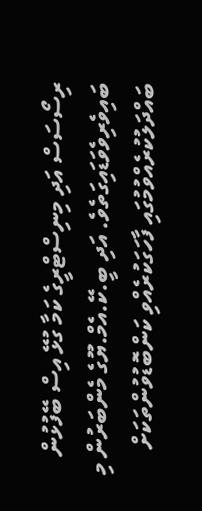ރިސޯސަސް އަދި މިނިސްޓްރީގެ ކަމާ ގުޅޭ އިސް ބޭފުޅުން ބައިވެރިވެވަޑައިގަތެވެ. އަދި ބީ.ކޭ.އެމް.ޔޫގެ މެންބަރުން މި ބައްދަލުކުރެއްވުމުގައި ފާހަގަކުރެއްވި ކަންބޮޑުވުންތަކަށް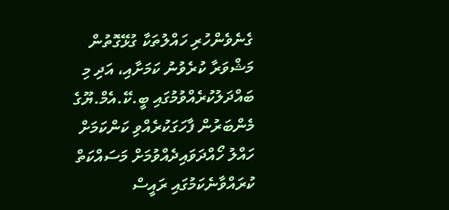ގެނެވެންހުރި ހައްލުތަކާ ގުޅޭގޮތުން މަޝްވަރާ ކުރެވުނު ކަމަށާއި، އަދި މި ބައްދަލުކުރެއްވުމުގައި ބީ.ކޭ.އެމް.ޔޫގެ މެންބަރުން ފާހަގަކުރެއްވި ކަންކަމަށް ހައްލު ހޯއްދަވައިދެއްވުމަށް މަސައްކަތް ކުރައްވާނެކަމުގައި ރައީސް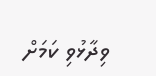ވިދާޅުވި ކަމަށް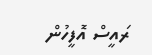ރައީސް އޮފީހުން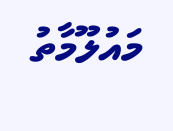މައުލޫމާތު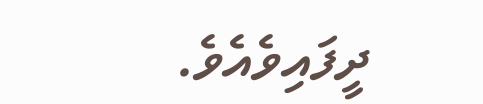ދީފައިވެއެވެ.